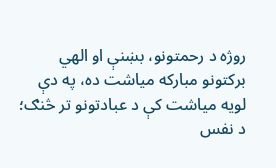روژه د رحمتونو، بښنې او الهي برکتونو مبارکه میاشت ده، په دې لویه میاشت کې د عبادتونو تر څنګ؛ د نفس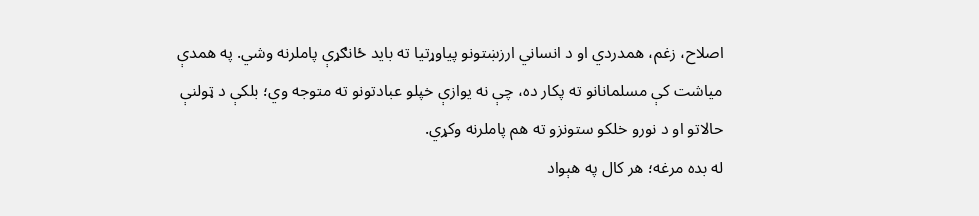اصلاح، زغم، همدردي او د انساني ارزښتونو پیاوړتیا ته باید ځانګړې پاملرنه وشي. په همدې میاشت کې مسلمانانو ته پکار ده، چې نه یوازې خپلو عبادتونو ته متوجه وي؛ بلکې د ټولنې حالاتو او د نورو خلکو ستونزو ته هم پاملرنه وکړي.
له بده مرغه؛ هر کال په هېواد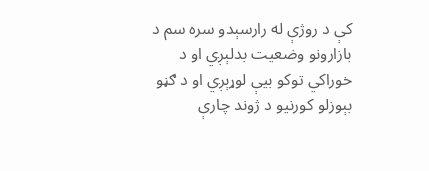کې د روژې له رارسېدو سره سم د بازارونو وضعیت بدلېږي او د خوراکي توکو بیې لوړېږي او د ګڼو بېوزلو کورنیو د ژوند چارې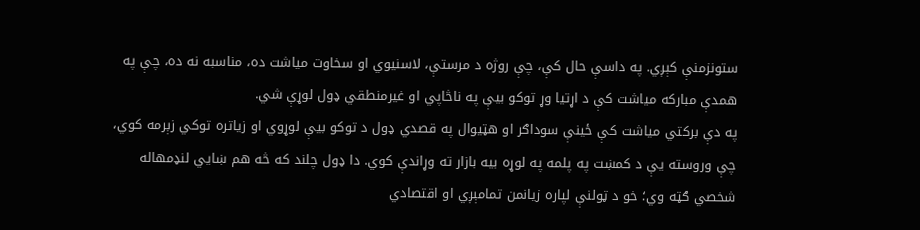ستونزمنې کېږي. په داسې حال کې، چې روژه د مرستې، لاسنیوي او سخاوت میاشت ده، مناسبه نه ده، چې په همدې مبارکه میاشت کې د اړتیا وړ توکو بیې په ناڅاپي او غیرمنطقي ډول لوړې شي.
په دې برکتي میاشت کې ځینې سوداګر او هټیوال په قصدي ډول د توکو بیې لوړوي او زیاتره توکي زېرمه کوي، چې وروسته یې د کمښت په پلمه په لوړه بیه بازار ته وړاندې کوي. دا ډول چلند که څه هم ښايي لنډمهاله شخصي ګټه وي؛ خو د ټولنې لپاره زیانمن تمامېږي او اقتصادي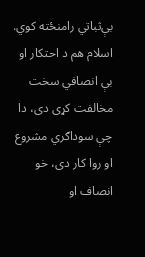بې‌ثباتي رامنځته کوي.
اسلام هم د احتکار او بې انصافي سخت مخالفت کړی دی، دا چې سوداګري مشروع او روا کار دی، خو انصاف او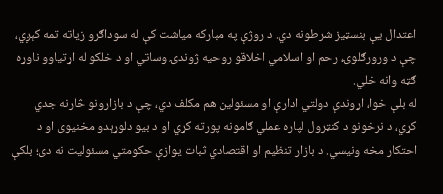اعتدال یې بنسټیز شرطونه دي. د روژې په مبارکه میاشت کې له سوداګرو زیاته تمه کېږي، چې د ورورګلوۍ، رحم او اسلامي اخلاقو روحیه ژوندۍ وساتي او د خلکو له اړتیاوو ناوړه ګټه وانه خلي.
له بلې خوا، اړوندې دولتي ادارې او مسئولین هم مکلف دي، چې د بازارونو څارنه جدي کړي، د نرخونو د کنټرول لپاره عملي ګامونه پورته کړي او د بیو دلوړېدو مخنیوی او د احتکار مخه ونیسي. د بازار تنظیم او اقتصادي ثبات یوازې حکومتي مسئولیت نه دی؛ بلکې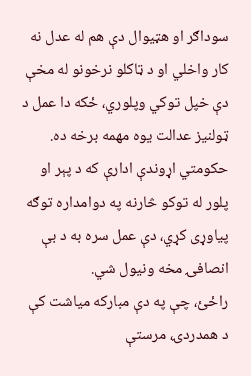سوداګر او هټیوال دې هم له عدل نه کار واخلي او د ټاکلو نرخونو له مخې دې خپل توکي وپلوري، ځکه دا عمل د ټولنیز عدالت یوه مهمه برخه ده. حکومتي اړوندې ادارې که د پېر او پلور له توکو څارنه په دوامداره توګه پیاوړی کړي، دې عمل سره به د بې انصافۍ مخه ونیول شي.
راځئ، چې په دې مبارکه میاشت کې د همدردۍ، مرستې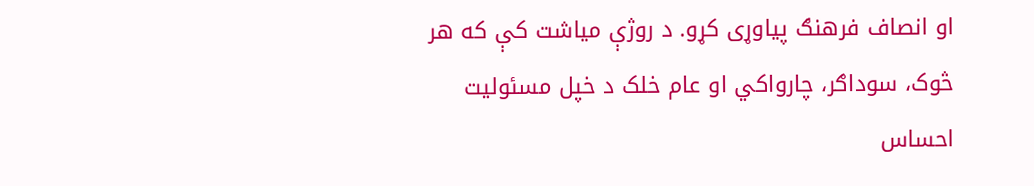او انصاف فرهنګ پیاوړی کړو. د روژې میاشت کې که هر څوک، سوداګر، چارواکي او عام خلک د خپل مسئولیت احساس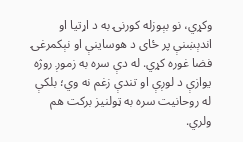وکړي، نو بېوزله کورنۍ به د اړتیا او اندېښنې پر ځای د هوساینې او نېکمرغۍ فضا غوره کړي. له دې سره به زموږ روژه یوازې د لوږې او تندې زغم نه وي؛ بلکې له روحانیت سره به ټولنیز برکت هم ولري.